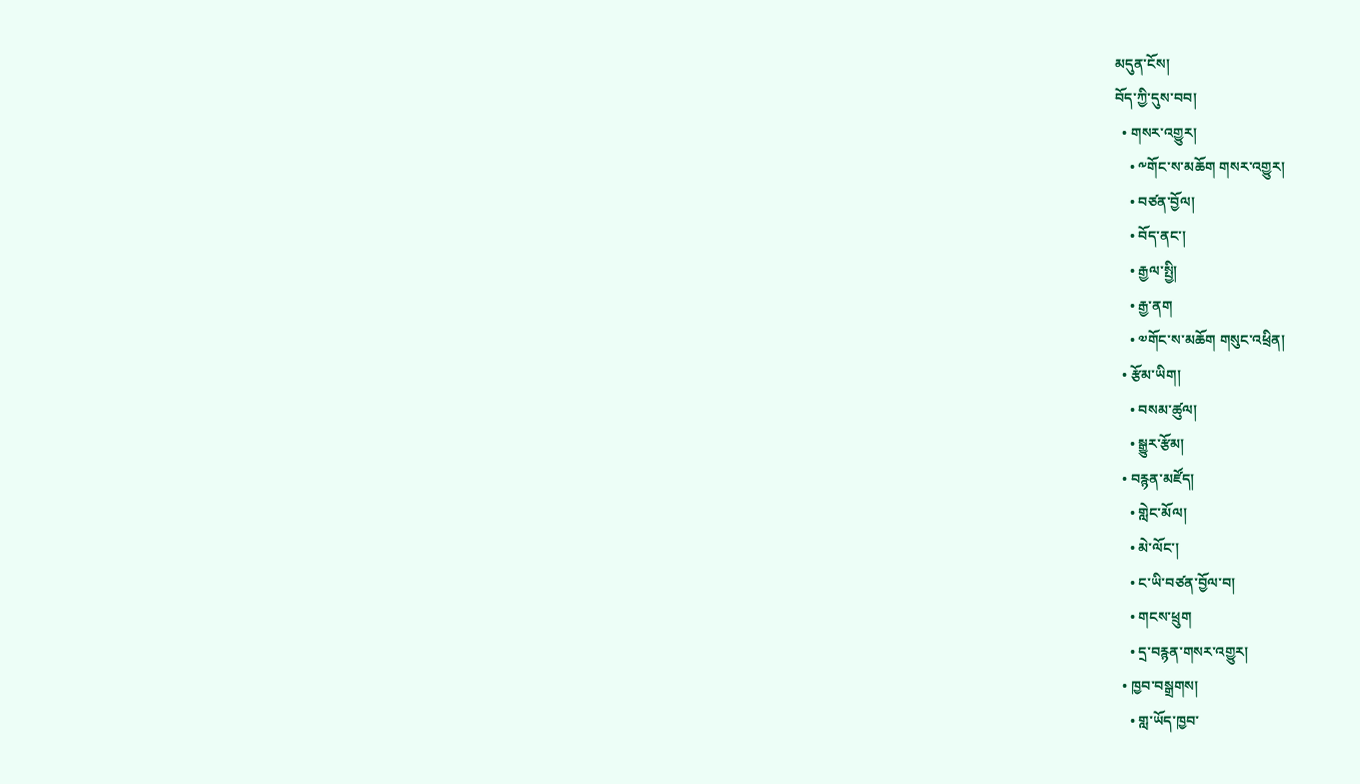མདུན་ངོས།
བོད་ཀྱི་དུས་བབ།
  • གསར་འགྱུར།
    • ༸གོང་ས་མཆོག གསར་འགྱུར།
    • བཙན་བྱོལ།
    • བོད་ནང་།
    • རྒྱལ་སྤྱི།
    • རྒྱ་ནག
    • ༧གོང་ས་མཆོག གསུང་འཕྲིན།
  • རྩོམ་ཡིག།
    • བསམ་ཚུལ།
    • སྒྱུར་རྩོམ།
  • བརྙན་མཛོད།
    • གླེང་མོལ།
    • མེ་ལོང་།
    • ང་ཡི་བཙན་བྱོལ་བ།
    • གངས་ཕྲུག
    • དྲ་བརྙན་གསར་འགྱུར།
  • ཁྱབ་བསྒྲགས།
    • གླ་ཡོད་ཁྱབ་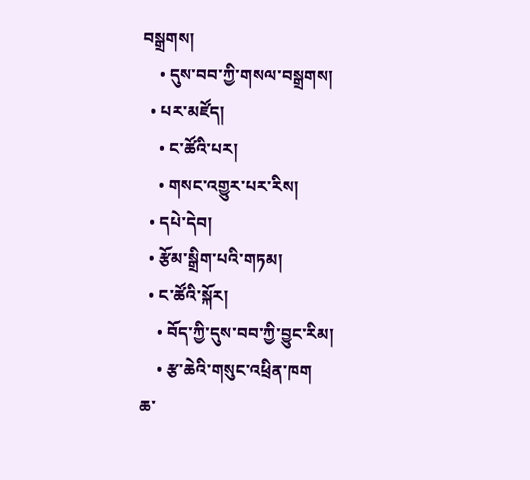བསྒྲགས།
    • དུས་བབ་ཀྱི་གསལ་བསྒྲགས།
  • པར་མཛོད།
    • ང་ཚོའི་པར།
    • གསང་འགྱུར་པར་རིས།
  • དཔེ་དེབ།
  • རྩོམ་སྒྲིག་པའི་གཏམ།
  • ང་ཚོའི་སྐོར།
    • བོད་ཀྱི་དུས་བབ་ཀྱི་བྱུང་རིམ།
    • རྩ་ཆེའི་གསུང་འཕྲིན་ཁག
ཆ་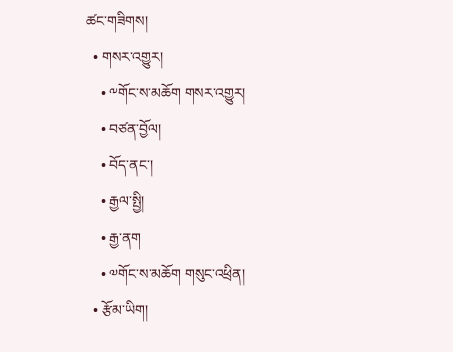ཚང་གཟིགས།
  • གསར་འགྱུར།
    • ༸གོང་ས་མཆོག གསར་འགྱུར།
    • བཙན་བྱོལ།
    • བོད་ནང་།
    • རྒྱལ་སྤྱི།
    • རྒྱ་ནག
    • ༧གོང་ས་མཆོག གསུང་འཕྲིན།
  • རྩོམ་ཡིག།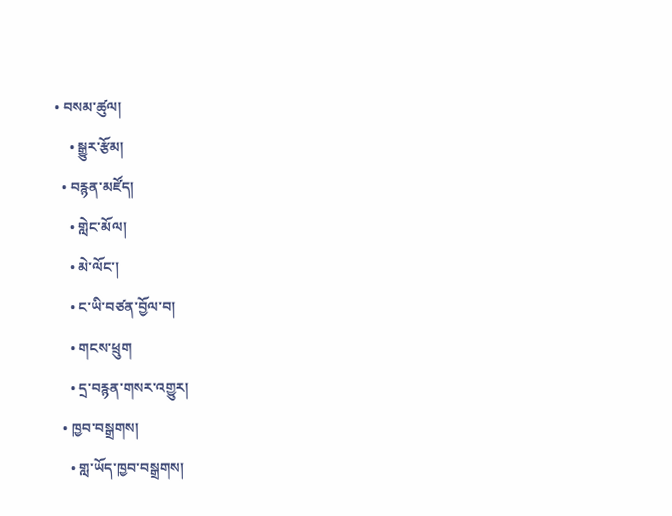• བསམ་ཚུལ།
    • སྒྱུར་རྩོམ།
  • བརྙན་མཛོད།
    • གླེང་མོལ།
    • མེ་ལོང་།
    • ང་ཡི་བཙན་བྱོལ་བ།
    • གངས་ཕྲུག
    • དྲ་བརྙན་གསར་འགྱུར།
  • ཁྱབ་བསྒྲགས།
    • གླ་ཡོད་ཁྱབ་བསྒྲགས།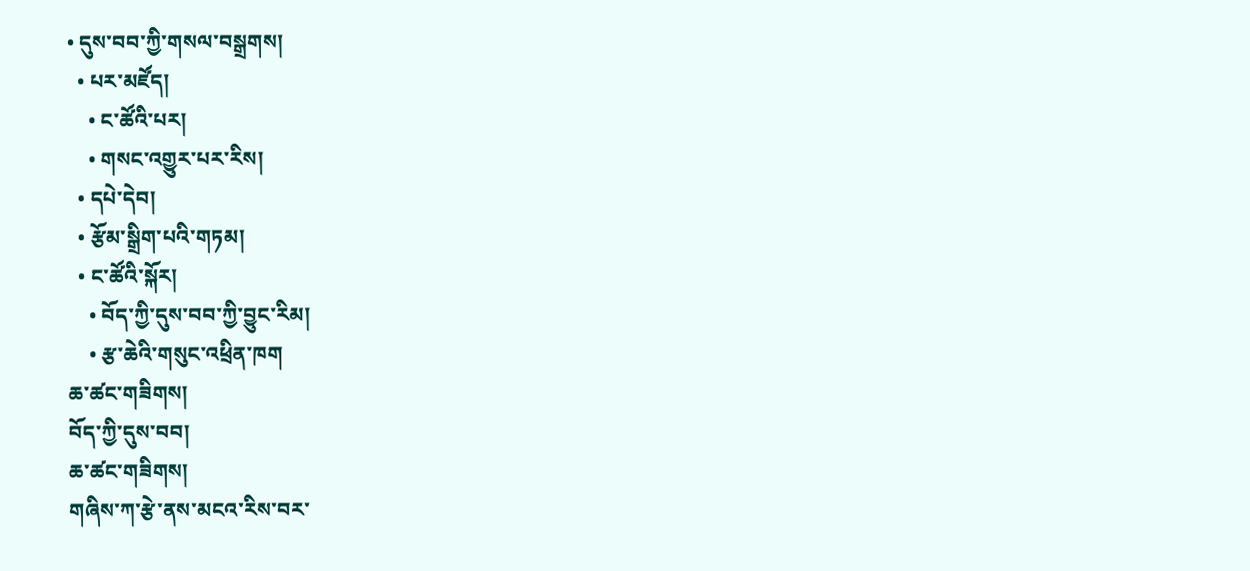• དུས་བབ་ཀྱི་གསལ་བསྒྲགས།
  • པར་མཛོད།
    • ང་ཚོའི་པར།
    • གསང་འགྱུར་པར་རིས།
  • དཔེ་དེབ།
  • རྩོམ་སྒྲིག་པའི་གཏམ།
  • ང་ཚོའི་སྐོར།
    • བོད་ཀྱི་དུས་བབ་ཀྱི་བྱུང་རིམ།
    • རྩ་ཆེའི་གསུང་འཕྲིན་ཁག
ཆ་ཚང་གཟིགས།
བོད་ཀྱི་དུས་བབ།
ཆ་ཚང་གཟིགས།
གཞིས་ཀ་རྩེ་ནས་མངའ་རིས་བར་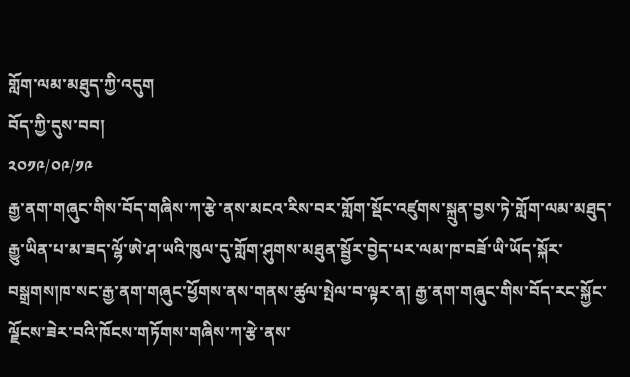གློག་ལམ་མཐུད་ཀྱི་འདུག
བོད་ཀྱི་དུས་བབ།
༢༠༡༩/༠༩/༡༩
རྒྱ་ནག་གཞུང་གིས་བོད་གཞིས་ཀ་རྩེ་ནས་མངའ་རིས་བར་གློག་སྡོང་འཛུགས་སྐྲུན་བྱས་ཏེ་གློག་ལམ་མཐུད་རྒྱུ་ཡིན་པ་མ་ཟད་ལྷོ་ཨེ་ཤ་ཡའི་ཁུལ་དུ་གློག་ཤུགས་མཐུན་སྦྱོར་བྱེད་པར་ལམ་ཁ་བཟོ་ཡི་ཡོད་སྐོར་བསྒྲགས།ཁ་སང་རྒྱ་ནག་གཞུང་ཕྱོགས་ནས་གནས་ཚུལ་སྤེལ་བ་ལྟར་ན། རྒྱ་ནག་གཞུང་གིས་བོད་རང་སྐྱོང་ལྗོངས་ཟེར་བའི་ཁོངས་གཏོགས་གཞིས་ཀ་རྩེ་ནས་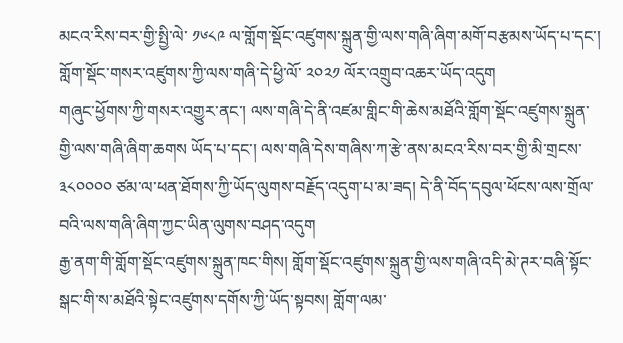མངའ་རིས་བར་གྱི་སྤྱི་ལེ་ ༡༦༨༩ ལ་གློག་སྡོང་འཛུགས་སྐྲུན་གྱི་ལས་གཞི་ཞིག་མགོ་བརྩམས་ཡོད་པ་དང་། གློག་སྡོང་གསར་འཛུགས་ཀྱི་ལས་གཞི་དེ་ཕྱི་ལོ་ ༢༠༢༡ ལོར་འགྲུབ་འཆར་ཡོད་འདུག
གཞུང་ཕྱོགས་ཀྱི་གསར་འགྱུར་ནང་། ལས་གཞི་དེ་ནི་འཛམ་གླིང་གི་ཆེས་མཐོའི་གློག་སྡོང་འཛུགས་སྐྲུན་གྱི་ལས་གཞི་ཞིག་ཆགས ཡོད་པ་དང་། ལས་གཞི་དེས་གཞིས་ཀ་རྩེ་ནས་མངའ་རིས་བར་གྱི་མི་གྲངས་ ༣༨༠༠༠༠ ཙམ་ལ་ཕན་ཐོགས་ཀྱི་ཡོད་ལུགས་བརྗོད་འདུག་པ་མ་ཟད། དེ་ནི་བོད་དབུལ་ཕོངས་ལས་གྲོལ་བའི་ལས་གཞི་ཞིག་ཀྱང་ཡིན་ལུགས་བཤད་འདུག
རྒྱ་ནག་གི་གློག་སྡོང་འཛུགས་སྐྲུན་ཁང་གིས། གློག་སྡོང་འཛུགས་སྐྲུན་གྱི་ལས་གཞི་འདི་མེ་ཊར་བཞི་སྟོང་སྒང་གི་ས་མཐོའི་སྟེང་འཛུགས་དགོས་ཀྱི་ཡོད་སྟབས། གློག་ལམ་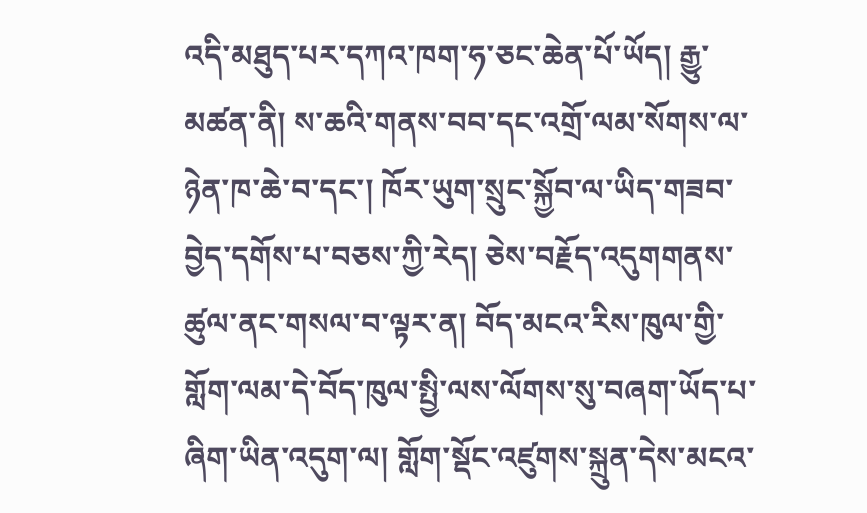འདི་མཐུད་པར་དཀའ་ཁག་ཧ་ཅང་ཆེན་པོ་ཡོད། རྒྱུ་མཚན་ནི། ས་ཆའི་གནས་བབ་དང་འགྲོ་ལམ་སོགས་ལ་ཉེན་ཁ་ཆེ་བ་དང་། ཁོར་ཡུག་སྲུང་སྐྱོབ་ལ་ཡིད་གཟབ་བྱེད་དགོས་པ་བཅས་ཀྱི་རེད། ཅེས་བརྗོད་འདུགགནས་ཚུལ་ནང་གསལ་བ་ལྟར་ན། བོད་མངའ་རིས་ཁུལ་གྱི་གློག་ལམ་དེ་བོད་ཁུལ་སྤྱི་ལས་ལོགས་སུ་བཞག་ཡོད་པ་ཞིག་ཡིན་འདུག་ལ། གློག་སྡོང་འཛུགས་སྐྲུན་དེས་མངའ་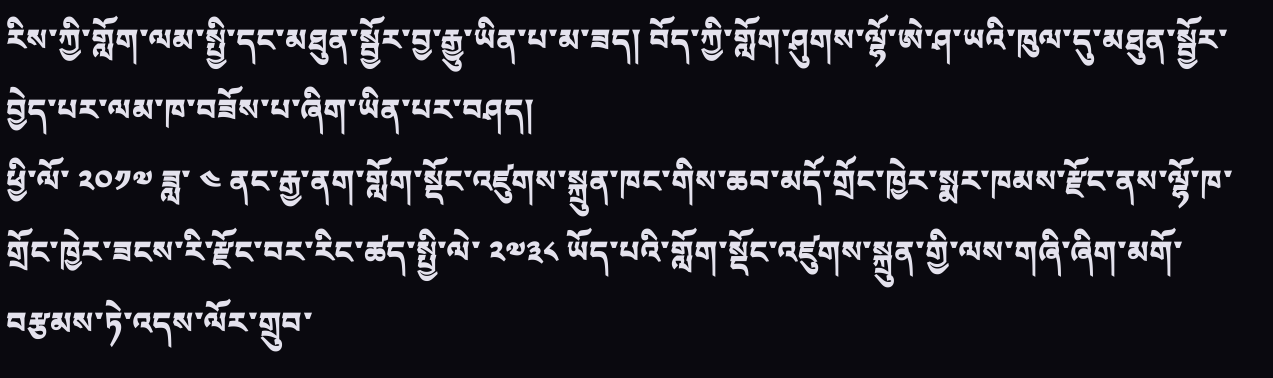རིས་ཀྱི་གློག་ལམ་སྤྱི་དང་མཐུན་སྦྱོར་བྱ་རྒྱུ་ཡིན་པ་མ་ཟད། བོད་ཀྱི་གློག་ཤུགས་ལྷོ་ཨེ་ཤ་ཡའི་ཁུལ་དུ་མཐུན་སྦྱོར་བྱེད་པར་ལམ་ཁ་བཟོས་པ་ཞིག་ཡིན་པར་བཤད།
ཕྱི་ལོ་ ༢༠༡༧ ཟླ་ ༤ ནང་རྒྱ་ནག་གློག་སྡོང་འཛུགས་སྐྲུན་ཁང་གིས་ཆབ་མདོ་གྲོང་ཁྱེར་སྨར་ཁམས་རྫོང་ནས་ལྷོ་ཁ་གྲོང་ཁྱེར་ཟངས་རི་རྫོང་བར་རིང་ཚད་སྤྱི་ལེ་ ༢༧༣༨ ཡོད་པའི་གློག་སྡོང་འཛུགས་སྐྲུན་གྱི་ལས་གཞི་ཞིག་མགོ་བརྩམས་ཏེ་འདས་ལོར་གྲུབ་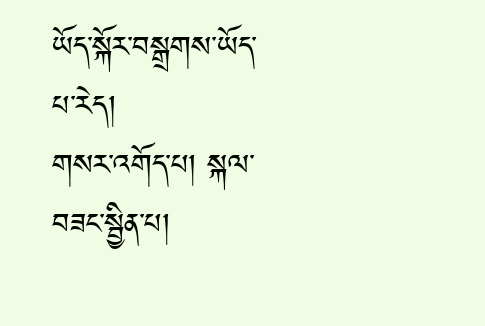ཡོད་སྐོར་བསྒྲགས་ཡོད་པ་རེད།
གསར་འགོད་པ། སྐལ་བཟང་སྦྱིན་པ།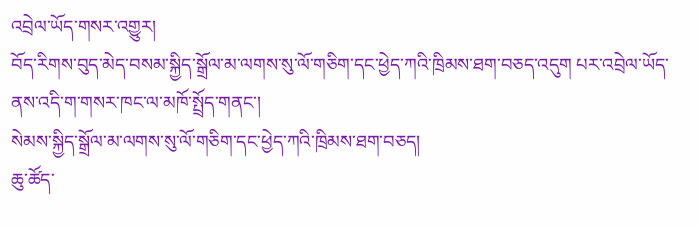འབྲེལ་ཡོད་གསར་འགྱུར།
བོད་རིགས་བུད་མེད་བསམ་སྐྱིད་སྒྲོལ་མ་ལགས་སུ་ལོ་གཅིག་དང་ཕྱེད་ཀའི་ཁྲིམས་ཐག་བཅད་འདུག པར་འབྲེལ་ཡོད་ནས་འདི་ག་གསར་ཁང་ལ་མཁོ་སྤྲོད་གནང་།
སེམས་སྐྱིད་སྒྲོལ་མ་ལགས་སུ་ལོ་གཅིག་དང་ཕྱེད་ཀའི་ཁྲིམས་ཐག་བཅད།
ཆུ་ཚོད་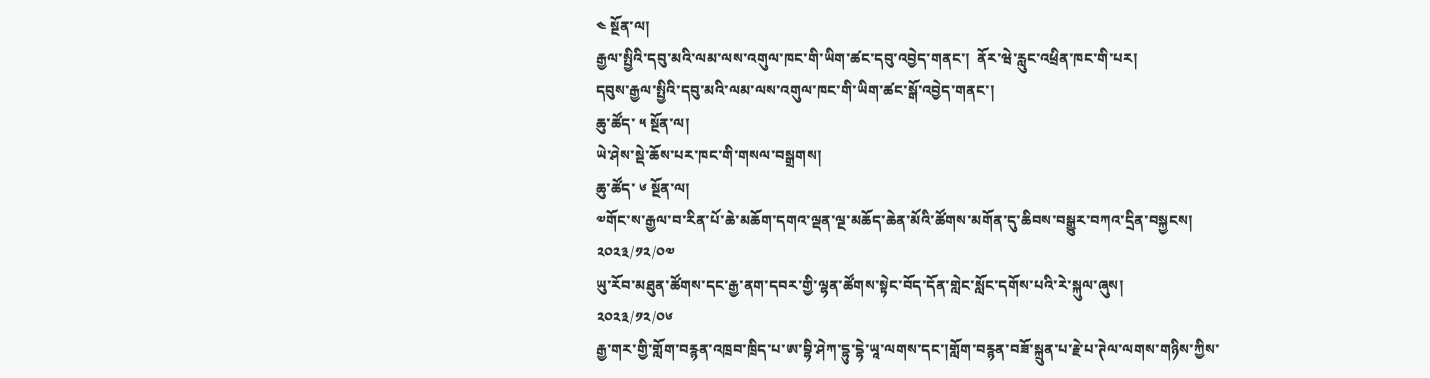༤ སྔོན་ལ།
རྒྱལ་སྤྱིའི་དབུ་མའི་ལམ་ལས་འགུལ་ཁང་གི་ཡིག་ཚང་དབུ་འབྱེད་གནང་།  ནོར་ཝེ་རླུང་འཕྲིན་ཁང་གི་པར།
དབུས་རྒྱལ་སྤྱིའི་དབུ་མའི་ལམ་ལས་འགུལ་ཁང་གི་ཡིག་ཚང་སྒོ་འབྱེད་གནང་།
ཆུ་ཚོད་ ༥ སྔོན་ལ།
ཡེ་ཤེས་སྡེ་ཆོས་པར་ཁང་གི་གསལ་བསྒྲགས།
ཆུ་ཚོད་ ༦ སྔོན་ལ།
༧གོང་ས་རྒྱལ་བ་རིན་པོ་ཆེ་མཆོག་དགའ་ལྡན་ལྔ་མཆོད་ཆེན་མོའི་ཚོགས་མགོན་དུ་ཆིབས་བསྒྱུར་བཀའ་དྲིན་བསྐྱངས།
༢༠༢༣/༡༢/༠༧
ཡུ་རོབ་མཐུན་ཚོགས་དང་རྒྱ་ནག་དབར་གྱི་ལྷན་ཚོགས་སྟེང་བོད་དོན་གླེང་སློང་དགོས་པའི་རེ་སྐུལ་ཞུས།
༢༠༢༣/༡༢/༠༦
རྒྱ་གར་གྱི་གློག་བརྙན་འཁྲབ་ཁྲིད་པ་ཨ་བྷི་ཤེཀ་དྷུ་དྷེ་ཡཱ་ལགས་དང་།གློག་བརྙན་བཟོ་སྐྲུན་པ་རྗེ་པ་ཊེལ་ལགས་གཉིས་ཀྱིས་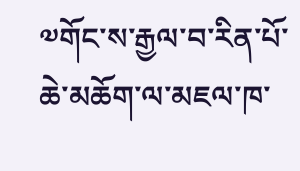༧གོང་ས་རྒྱལ་བ་རིན་པོ་ཆེ་མཆོག་ལ་མཇལ་ཁ་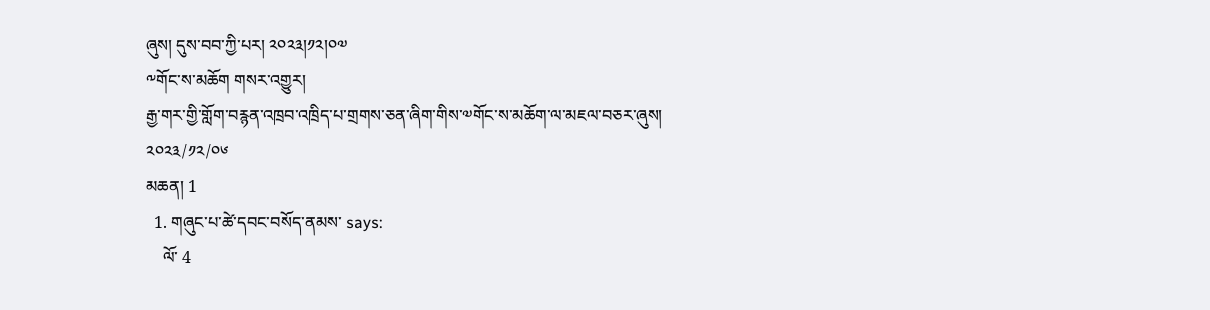ཞུས། དུས་བབ་ཀྱི་པར། ༢༠༢༣།༡༢།༠༧
༸གོང་ས་མཆོག གསར་འགྱུར།
རྒྱ་གར་གྱི་གློག་བརྙན་འཁྲབ་འཁྲིད་པ་གྲགས་ཅན་ཞིག་གིས་༧གོང་ས་མཆོག་ལ་མཇལ་བཅར་ཞུས།
༢༠༢༣/༡༢/༠༦
མཆན། 1
  1. གཞུང་པ་ཚེ་དབང་བསོད་ནམས་ says:
    ལོ་ 4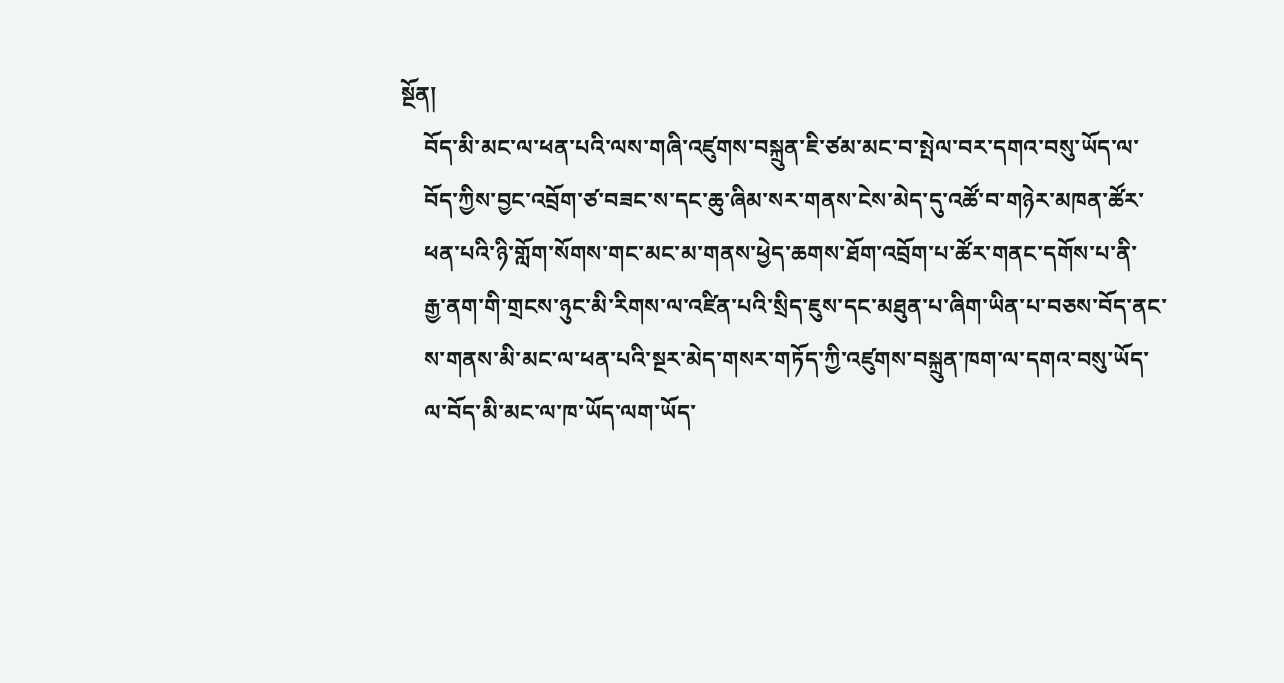སྔོན།
    བོད་མི་མང་ལ་ཕན་པའི་ལས་གཞི་འཛུགས་བསྐྲུན་ཇི་ཙམ་མང་བ་སྤེལ་བར་དགའ་བསུ་ཡོད་ལ་
    བོད་ཀྱིས་བྱང་འབྲོག་ཙ་བཟང་ས་དང་ཆུ་ཞིམ་སར་གནས་ངེས་མེད་དུ་འཚོ་བ་གཉེར་མཁན་ཚོར་
    ཕན་པའི་ཉི་གློག་སོགས་གང་མང་མ་གནས་ཕྱེད་ཆགས་ཐོག་འབྲོག་པ་ཚོར་གནང་དགོས་པ་ནི་
    རྒྱ་ནག་གི་གྲངས་ཉུང་མི་རིགས་ལ་འཛིན་པའི་སྲིད་ཇུས་དང་མཐུན་པ་ཞིག་ཡིན་པ་བཅས་བོད་ནང་
    ས་གནས་མི་མང་ལ་ཕན་པའི་སྔར་མེད་གསར་གཏོད་ཀྱི་འཛུགས་བསྐྲུན་ཁག་ལ་དགའ་བསུ་ཡོད་
    ལ་བོད་མི་མང་ལ་ཁ་ཡོད་ལག་ཡོད་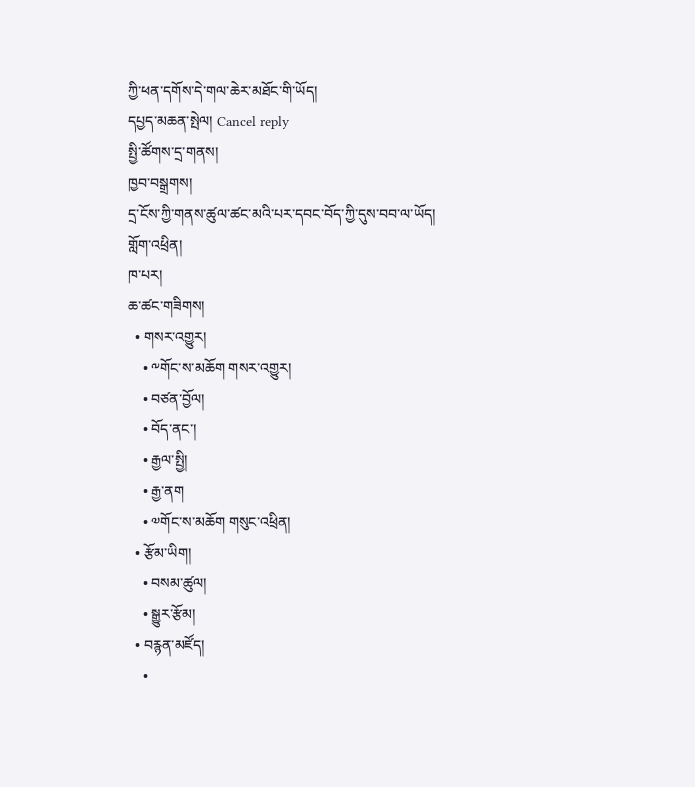ཀྱི་ཕན་དགོས་དེ་གལ་ཆེར་མཐོང་གི་ཡོད།
དཔྱད་མཆན་སྤེལ། Cancel reply
སྤྱི་ཚོགས་དྲ་གནས།
ཁྱབ་བསྒྲགས།
དྲ་ངོས་ཀྱི་གནས་ཚུལ་ཚང་མའི་པར་དབང་བོད་ཀྱི་དུས་བབ་ལ་ཡོད།
གློག་འཕྲིན།
ཁ་པར།
ཆ་ཚང་གཟིགས།
  • གསར་འགྱུར།
    • ༸གོང་ས་མཆོག གསར་འགྱུར།
    • བཙན་བྱོལ།
    • བོད་ནང་།
    • རྒྱལ་སྤྱི།
    • རྒྱ་ནག
    • ༧གོང་ས་མཆོག གསུང་འཕྲིན།
  • རྩོམ་ཡིག།
    • བསམ་ཚུལ།
    • སྒྱུར་རྩོམ།
  • བརྙན་མཛོད།
    •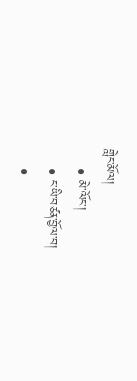གླེང་མོལ།
    • མེ་ལོང་།
    • ང་ཡི་བཙན་བྱོལ་བ།
    •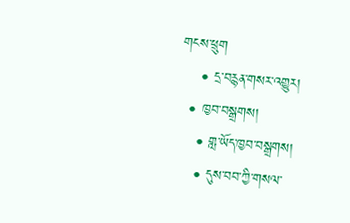གངས་ཕྲུག
    • དྲ་བརྙན་གསར་འགྱུར།
  • ཁྱབ་བསྒྲགས།
    • གླ་ཡོད་ཁྱབ་བསྒྲགས།
    • དུས་བབ་ཀྱི་གསལ་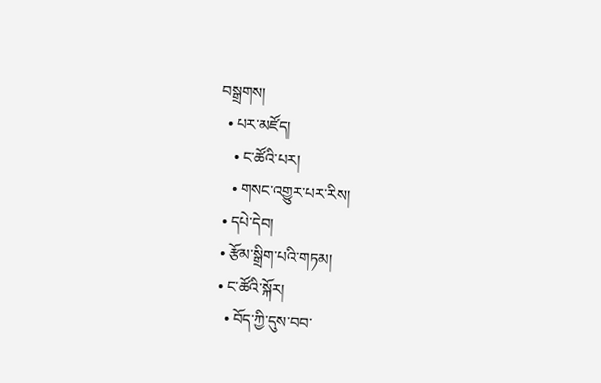བསྒྲགས།
  • པར་མཛོད།
    • ང་ཚོའི་པར།
    • གསང་འགྱུར་པར་རིས།
  • དཔེ་དེབ།
  • རྩོམ་སྒྲིག་པའི་གཏམ།
  • ང་ཚོའི་སྐོར།
    • བོད་ཀྱི་དུས་བབ་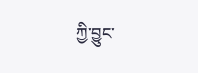ཀྱི་བྱུང་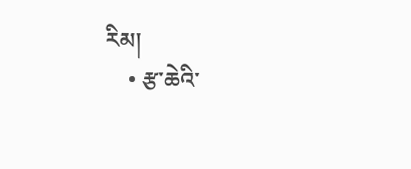རིམ།
    • རྩ་ཆེའི་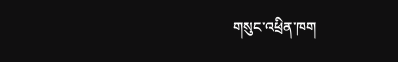གསུང་འཕྲིན་ཁག